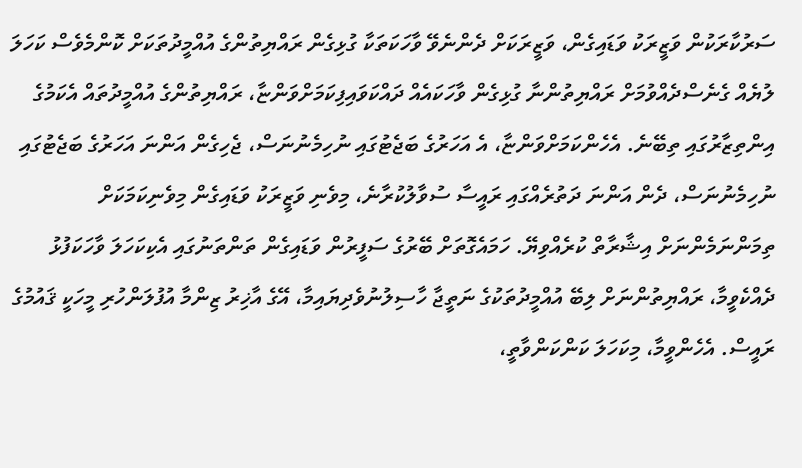ސަރުކާރަކުން ވަޒީރަކު ވަޑައިގެން، ވަޒީރަކަށް ދެންނެވޭ ވާހަކަތަކާ ގުޅިގެން ރައްޔިތުންގެ އުއްމީދުތަކަށް ކޮންމެވެސް ކަހަލަ ލުޔެއް ގެނެސްދެއްވުމަށް ރައްޔިތުންނާ ގުޅިގެން ވާހަކައެއް ދައްކަވައިފިކަމަށްވަންޏާ، ރައްޔިތުންގެ އުއްމީދުތައް އެކަމުގެ އިންތިޒާރުގައި ތިބޭނެ. އެހެންކަމަށްވަންޏާ، އެ އަހަރުގެ ބަޖެޓުގައި ނުހިމެނުނަސް، ޖެހިގެން އަންނަ އަހަރުގެ ބަޖެޓުގައި ނުހިމެނުނަސް، ދެން އަންނަ ދަތުރެއްގައި ރައީސާ ސުވާލުކުރާނެ، މިވެނި ވަޒީރަކު ވަޑައިގެން މިވެނިކަމަކަށް ތިމަންނަމެންނަށް އިޝާރާތް ކުރެއްވިޔޭ. ހަމައެގޮތަށް ބޭރުގެ ސަފީރުން ވަޑައިގެން ތަންތަނުގައި އެކިކަހަލަ ވާހަކަފުޅު ދެއްކެވީމާ، ރައްޔިތުންނަށް ލިބޭ އުއްމީދުތަކުގެ ނަތީޖާ ހާސިލުނުވެދިޔައިމާ، އޭގެ އާޚިރު ޒިންމާ އުފުލަންހުރި މީހަކީ ޤައުމުގެ ރައީސް. އެހެންވީމާ، މިކަހަލަ ކަންކަންވާތީ،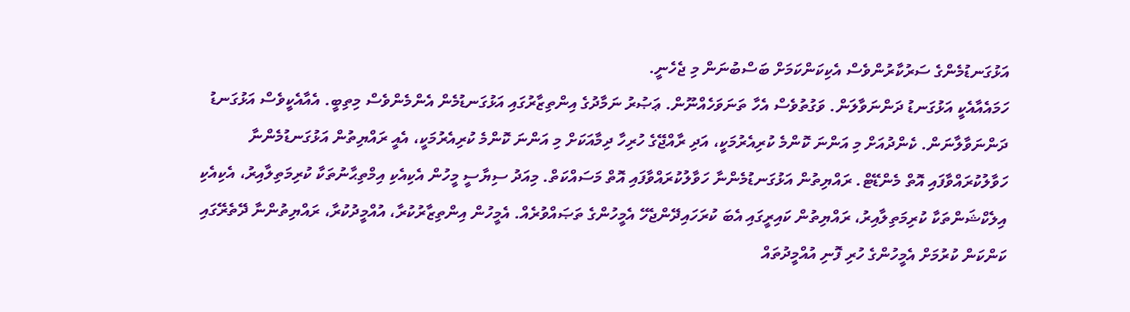އަޅުގަނޑުމެންގެ ސަރުކާރުންވެސް އެކިކަންކަމަށް ބަސްބުނަން މި ޖެހެނީ.
ހަމައެއާއެކީ އަޅުގަނޑު ދަންނަވާލަން. ވަގުތުވެސް އެހާ ތަނަވަހެއްނޫން. ޢަޞުރު ނަމާދުގެ އިންތިޒާރުގައި އަޅުގަނޑުމެން އެންމެންވެސް މިތިބީ. އެއާއެކީވެސް އަޅުގަނޑު ދަންނަވާލާނަން. ކެންދުއަށް މި އަންނަ ކޮންމެ ކުރިއެރުމަކީ، އަދި ރާއްޖޭގެ ހުރިހާ ދިމާއަކަށް މި އަންނަ ކޮންމެ ކުރިއެރުމަކީ، އެއީ ރައްޔިތުން އަޅުގަނޑުމެންނާ ހަވާލުކުރައްވާފައި އޮތް މެންޑޭޓް. ރައްޔިތުން އަޅުގަނޑުމެންނާ ހަވާލުކުރައްވާފައި އޮތް މަސައްކަތް. މިއަދު ސިޔާސީ މީހުން އެކިއެކި އިމްތިޙާނުތަކާ ކުރިމަތިލާއިރު، އެކިއެކި އިލެކްޝަންތަކާ ކުރިމަތިލާއިރު، ރައްޔިތުން ކައިރީގައި އެބަ ކުރަހައިދޭންޖެހޭ އެމީހުންގެ ތަޞައްވުރެއް. އެމީހުން އިންތިޒާރުކުރާ، އުއްމީދުކުރާ، ރައްޔިތުންނާ ދޭތެރޭގައި ކަންކަން ކުރުމަށް އެމީހުންގެ ހުރި ފޮނި އުއްމީދުތައް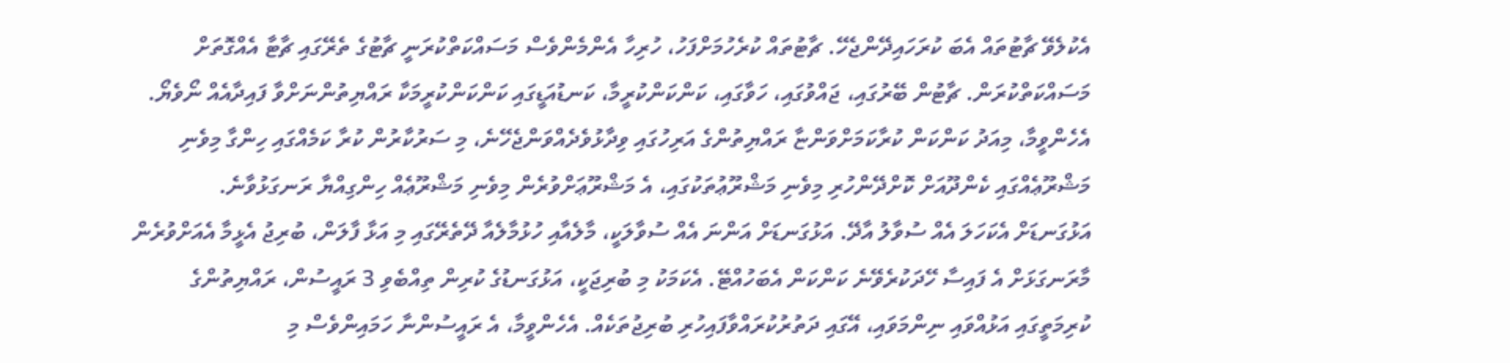އެކުލެވޭ ޗާޓުތައް އެބަ ކުރަހައިދޭންޖެހޭ. ޗާޓުތައް ކުރެހުމަށްފަހު، ހުރިހާ އެންމެންވެސް މަސައްކަތްކުރަނީ ޗާޓުގެ ތެރޭގައި ޗާޓާ އެއްގޮތަށް މަސައްކަތްކުރަން. ޗާޓުން ބޭރުގައި، ޖައްވުގައި، ހަވާގައި، ކަންކަންކުރީމާ، ކަނޑުއަޑީގައި ކަންކަންކުރީމަކާ ރައްޔިތުންނަށްވާ ފައިދާއެއް ނޯވެޔޯ. އެހެންވީމާ، މިއަދު ކަންކަން ކުރާކަމަށްވަންޏާ ރައްޔިތުންގެ އަރިހުގައި ވިދާޅުވެދެއްވަންޖެހޭނެ، މި ސަރުކާރުން ކުރާ ކަމެއްގައި ހިންގާ މިވެނި މަޝްރޫޢެއްގައި ކެންދޫއަށް ކޮށްދޭންހުރި މިވެނި މަޝްރޫޢުތަކުގައި، އެ މަޝްރޫޢަށްވުރެން މިވެނި މަޝްރޫޢެއް ހިންގިއްޔާ ރަނގަޅުވާނެ.
އަޅުގަނޑަށް އެކަހަލަ އެއް ސުވާލު އާދޭ. އަޅުގަނޑަށް އަންނަ އެއް ސުވާލަކީ، މާލެއާއި ހުޅުމާލެއާ ދޭތެރޭގައި މި އަޅާ ފާލަން، ބުރިޖު އެޅީމާ އެއަށްވުރެން މާރަނގަޅަށް އެ ފައިސާ ހޭދަކުރެވޭނެ ކަންކަން އެބަހުއްޓޭ. އެކަމަކު މި ބުރިޖަކީ، އަޅުގަނޑުގެ ކުރިން ތިއްބެވި 3 ރައީސުން، ރައްޔިތުންގެ ކުރިމަތީގައި އަޅުއްވައި ނިންމަވައި، އޭގައި ދަތުރުކުރައްވާފައިހުރި ބުރިޖުތަކެއް. އެހެންވީމާ، އެ ރައީސުންނާ ހަމައިންވެސް މި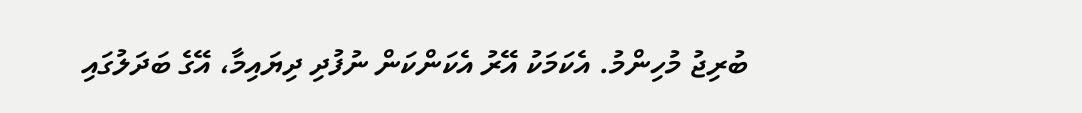ބުރިޖު މުހިންމު. އެކަމަކު އޭރު އެކަންކަން ނުފުދި ދިޔައިމާ، އޭގެ ބަދަލުގައި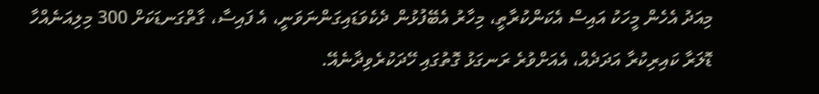މިއަދު އެހެން މީހަކު އައިސް އެކަންކުރާތީ، މިހާރު އެބޭފުޅުން ދެކެވަޑައިގަންނަވަނީ، އެ ފައިސާ، ގާތްގަނޑަކަށް 300 މިލިއަނެއްހާ ޑޮލަރާ ކައިރިކުރާ އަދަދެއް، އެއަށްވުރެ ރަނގަޅު ގޮތުގައި ހޭދަކުރެވިދާނެއޭ.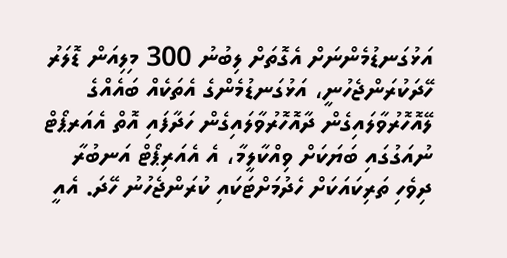އަޅުގަނޑުމެންނަށް އެގޮތަށް ލިބުނު 300 މިލިއަން ޑޮލަރު ހޭދަކުރަންޖެހުނީ، އަޅުގަނޑުމެންގެ އެތަކެއް ބައެއްގެ ލޭއޮހޮރުވާލައިގެން ދާއޮހޮރުވާލައިގެން ހަދާފައި އޮތް އެއަރޕޯޓް ނުއަގުގައި ބަޔަކަށް ވިއްކާލީމާ، އެ އެއަރިޕޯޓް އަނބުރާ ދިވެހި ތަރިކައަކަށް ހެދުމަށްޓަކައި ކުރަންޖެހުނު ހޭދަ. އެއީ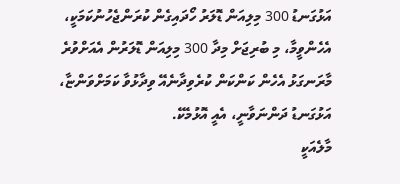އަޅުގަނޑު 300 މިލިއަން ޑޮލަރު ހޯދައިގެން ކުރަންޖެހުނުކަމަކީ، އެހެންވީމާ، މި ބުރިޖަށް މިދާ 300 މިލިއަން ޑޮލަރުން އެއަށްވުރެ މާރަނގަޅު އެހެން ކަންކަން ކުރެވިދާނެއޭ ވިދާޅުވާ ކަމަށްވަންޏާ، އަޅުގަނޑު ދަންނަވާނީ، އެއީ އޮޅުމެކޭ.
މާލެއަކީ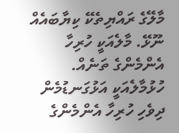މާލޭގެ ރައްޔިތެކޭ ކިޔާބައެއް ނޫޅޭ. މާލެއަކީ ހުރިހާ އެންމެންގެ ތަނެއް. ހުޅުމާލެއަކީ އަޅުގަނޑުމެން ދިވެހި ހުރިހާ އެންމެންގެ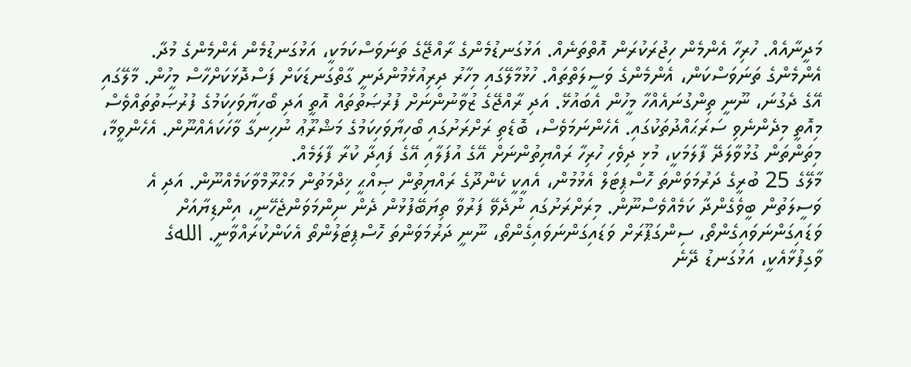މަދީނާއެއް. ހުރިހާ އެންމެން ހިޖުރަކުރަން އޮތްތަނެއް. އަޅުގަނޑުމެންގެ ރާއްޖޭގެ ތަނަވަސްކަމަކީ، އަޅުގަނޑުމެން އެންމެންގެ މުދާ. އެންމެންގެ ތަނަވަސްކަން، އެންމެންގެ ވަސީލަތްތައް. ހުޅުމާލޭގައި މިހާރު ދިރިއުޅެމުންދަނީ ގާތްގަނޑަކަށް ފަސްދޮޅަކަށްހާސް މީހުން. މާލޭގައި އޭގެ ދެގުނަ، ނޫނީ ތިންގުނައެއްހާ މީހުން އެބައުޅޭ. އަދި ރާއްޖޭގެ ޒުވާނުންނަށް ފުރުޞަތުތައް އޮތީ އަދި ބޯހިޔާވަހިކަމުގެ ފުރުޞަތުތައްވެސް މިއޮތީ މިދެންނެވި ސަރަޙައްދުތަކުގައި. އެހެންނަމަވެސް، ބޮޑެތި ރަށްރަށުގައި ބޯހިޔާވަހިކަމުގެ މަޝްރޫޢު ނުހިނގާ ވާހަކައެއްނޫން. އެހެންވީމާ، މިތަންތަން ގުޅުވާލަދޭ ފާލަމަކީ، މުޅި ދިވެހި ހުރިހާ ރައްޔިތުންނަށް އޭގެ އުފަލާއި އޭގެ ފައިދާ ކުރާ ފާލަމެއް.
މާލޭގެ 25 ބުރީގެ ދަރުމަވަންތަ ހޮސްޕިޓަލް އެޅުމުން، އެއީކީ ކެންދޫގެ ރައްޔިތުން ޞިއްޙީ ޚިދްމަތުން މަޙްރޫމްވާކަމެއްނޫން. އަދި އެ ވަސީލަތުން ބީވެގެންދާ ކަމެއްވެސްނޫން. މިރަށްރަށުގައި ނުދެވޭ ފަރުވާ ތިޔަބޭފުޅުން ދެން ނިންމަވަންޖެހޭނީ، އިންޑިޔާއަށް ވަޑައިގަންނަވައިގެންތޯ، ސިންގަޕޫރަށް ވަޑައިގަންނަވައިގެންތޯ، ނޫނީ ދަރުމަވަންތަ ހޮސްޕިޓަލުންތޯ އެކަންކުރައްވާނީ. اللهގެ ވާގިފުޅާއެކީ، އަޅުގަނޑު ދޭނެ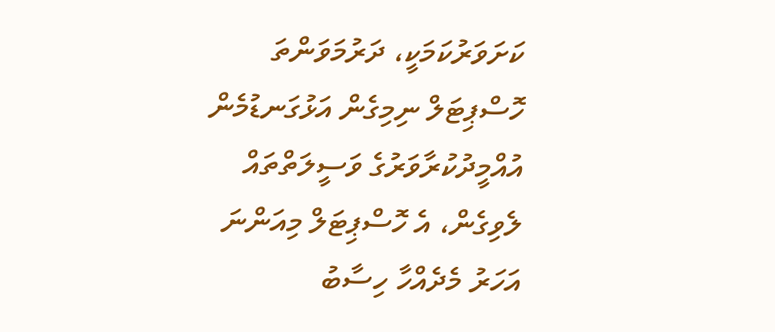ކަށަވަރުކަމަކީ، ދަރުމަވަންތަ ހޮސްޕިޓަލް ނިމިގެން އަޅުގަނޑުމެން އުއްމީދުކުރާވަރުގެ ވަސީލަތްތައް ލެވިގެން، އެ ހޮސްޕިޓަލް މިއަންނަ އަހަރު މެދެއްހާ ހިސާބު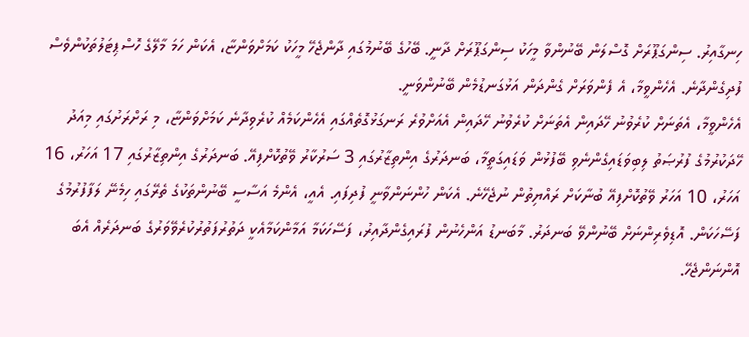ހިނގާއިރު. ސިންގަޕޫރަށް ގޮސްލަން ބޭނުންވާ މީހަކު ސިންގަޕޫރަށް ދާނީ. ބޭހުގެ ބޭނުމުގައި ދާންޖެހޭ މީހަކު ކަމަށްވަންޏާ، އެކަން ހަމަ މާލޭގެ ހޮސްޕިޓަލުތަކުންވެސް ފުދިގެންދާނެ. އެހެންވީމާ، އެ ފެންވަރަށް ގެންދަން އަޅުގަނޑުމެން ބޭނުންވަނީ.
އެހެންވީމާ، އެތަނަށް ކުރެވުނު ހޭދައިން އެތަނަށް ކުރެވުނު ހޭދައިން އެއަށްވުރެ ރަނގަޅުގޮތެއްގައި އެހެންކަމެއް ކުރެވިދާނެ ކަމަށްވަންޏާ، މި ރަށްރަށުގައި މިއަދު ހޭދަކުރުމުގެ ފުރުޞަތު ލިބިވަޑައިގެންނެވި ބޭފުޅުން ވަޑައިގަތީމާ، ބަނދަރުގެ އިންތިޒާރުގައި 3 ސަރުކާރު ވޭތުކޮށްފިއޭ. ބަނދަރުގެ އިންތިޒާރުގައި 17 އަހަރު، 16 އަހަރު، 10 އަހަރު ވޭތުކޮށްފިއޭ ބުނާކަށް ރައްޔިތުން ނުޖެހޭނެ. އެކަން ހުންނަންވާނީ ފުދިފައި. އެއީ، އެންމެ އަސާސީ ބޭނުންތަކުގެ ތެރޭގައި ހިމެނޭ ލަފާފުރުމުގެ ފަސޭހަކަން. އޮޑިވެރިންނަށް ބޭނުންވޭ ބަނދަރު. މާބަނޑު އަންހެނުން ފުރައިގެންދާއިރު، ފަސޭހަކަމާ އަމާންކަމާއެކީ ދަތުރުފަތުރުކުރެވޭވަރުގެ ބަނދަރެއް އެބަ އޮންނަންޖެހޭ.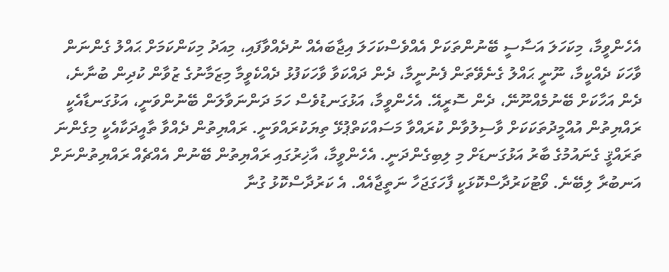އެހެންވީމާ، މިކަހަލަ އަސާސީ ބޭނުންތަކަށް އެއްވެސްކަހަލަ އިޖާބައެއް ނުދެއްވާފައި، މިއަދު މިކަންކަމަށް ޙައްލު ގެންނަން ވާހަކަ ދެއްކީމާ، ނޫނީ ޙައްލު ގެނެވޭތަން ފެނުނީމާ، ދެން ދައްކަވާ ވާހަކަފުޅު ދެއްކެވީމާ މިޒަމާނުގެ ޒުވާން ކުދިން ބުނާނެ، ދެން އަހާކަށް ބޭނުމެއްނޫނޭ، ދެން ސޮރީއޭ. އެހެންވީމާ، އަޅުގަނޑުވެސް ހަމަ ދަންނަވާލަން ބޭނުންވަނީ، އަޅުގަނޑާއެކީ ރައްޔިތުން އުއްމީދުތަކަކަށް ވާސިލުވާން ކުރައްވާ މަސައްކަތްޕުޅޭ ތިޔަކުރައްވަނީ. ރައްޔިތުން ދެއްވާ ތާއީދަކާއެކީ މިގެންނަ ތަރައްޤީ ގެނައުމުގެ ބާރު އަޅުގަނޑަށް މި ލިބިގެންދަނީ. އެހެންވީމާ، އާޚިރުގައި ރައްޔިތުން ބޭނުން އެއްޗެއް ރައްޔިތުންނަށް އަނބުރާ ލިބޭނެ. ވޯޓުކަރުދާސްކޮޅަކީ ފާހަގަޖަހާ ނަތީޖާއެއް. އެ ކަރުދާސްކޮޅު ގުނާ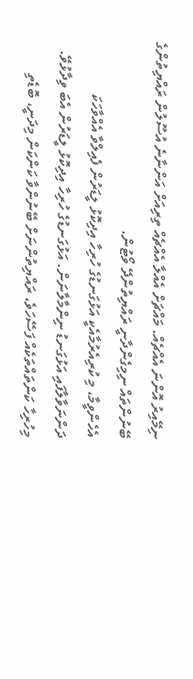ނިމޭއިރު އޮންނަ އެއްޗެއް. މައްޗަށް އެއްލާ އެއްޗެއް ތިރިއަށް އަންނާނެ އުސޫލުން ރައްޔިތުންގެ ބޭނުންތައް ނިމިގެންދާނީ ރައްޔިތުންދޭ ވޯޓުން.
އެހެންވީމާ، މި ކުރިއެރުމާއެކީ އަޅުގަނޑުގެ ހުރިހާ އިދިކޮޅު ލީޑަރުން ފެއިލްވާ އެއްވާހަކަ ދަންނަވާލާފައި އަޅުގަނޑު ނިންމާލާނަން. އަޅުގަނޑުގެ ހުރިހާ އިދިކޮޅު ލީޑަރުން އެބަ ވިދާޅުވޭ. މިހުރިހާ ކަންތައްތަކެއް ފަސޭހަވެ، ރައްޔިތުންނަށް ބޭނުންވާ ކަންކަން މިދަނީ، ބޮޑެތި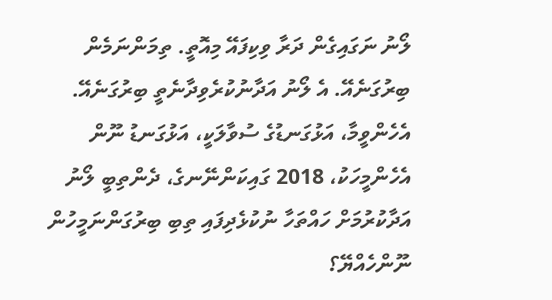ލޯނު ނަގައިގެން ދަރާ ވިކިފައޭ މިއޮތީ. ތިމަންނަމެން ބިރުގަނެއޭ. އެ ލޯނު އަދާނުކުރެވިދާނެތީ ބިރުގަނެއޭ.
އެހެންވީމާ، އަޅުގަނޑުގެ ސުވާލަކީ، އަޅުގަނޑު ނޫން އެހެންމީހަކު، 2018 ގައިކަންނޭނގެ، ދެންތިބީ ލޯނު އަދާކުރުމަށް ހައްތަހާ ނުކުޅެދިފައި ތިބި ބިރުގަންނަމީހުން ނޫންހެއްޔޭ؟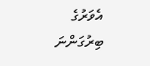އެވަރުގެ ބިރުގަންނަ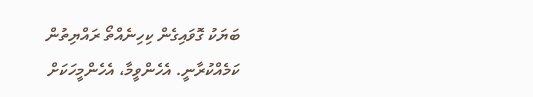ބަޔަކު ގޮވައިގެން ކިހިނެއްތޯ ރައްޔިތުން ކަމެއްކުރާނީ. އެހެންވީމާ، އެހެންމީހަކަށް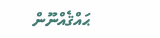ޙައްޤެއްނޫން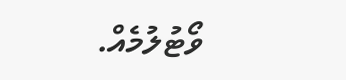ވޯޓުލުމެއް.